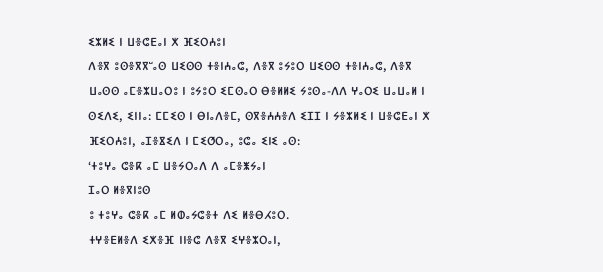ⵉⵣⵍⵉ ⵏ ⵡⴻⵛⴹⴰⵏ ⵅ ⴼⵉⵔⵄⵓⵏ
ⴷⴻⴳ ⵓⵙⴻⴳⴳⵯⴰⵙ ⵡⵉⵙⵙ ⵜⴻⵏⵄⴰⵛ, ⴷⴻⴳ ⵓⵢⵓⵔ ⵡⵉⵙⵙ ⵜⴻⵏⵄⴰⵛ, ⴷⴻⴳ ⵡⴰⵙⵙ ⴰⵎⴻⵣⵡⴰⵔⵓ ⵏ ⵓⵢⵓⵔ ⵉⵎⵙⴰⵔ ⴱⴻⵍⵍⵉ ⵢⵓⵙⴰ-ⴷⴷ ⵖⴰⵔⵉ ⵡⴰⵡⴰⵍ ⵏ ⵙⵉⴷⵉ, ⵉⵏⵏⴰ: ⵎⵎⵉⵙ ⵏ ⴱⵏⴰⴷⴻⵎ, ⵙⴳⴻⵄⵄⴻⴷ ⵉⵊⵊ ⵏ ⵢⴻⵣⵍⵉ ⵏ ⵡⴻⵛⴹⴰⵏ ⵅ ⴼⵉⵔⵄⵓⵏ, ⴰⵊⴻⴵⵉⴷ ⵏ ⵎⵉⵚⵔⴰ, ⵓⵛⴰ ⵉⵏⵉ ⴰⵙ:
‘ⵜⵓⵖⴰ ⵛⴻⴽ ⴰⵎ ⵡⴻⵢⵔⴰⴷ ⴷ ⴰⵎⴻⵥⵢⴰⵏ
ⵊⴰⵔ ⵍⴻⴳⵏⵓⵙ
ⵓ ⵜⵓⵖⴰ ⵛⴻⴽ ⴰⵎ ⵍⵀⴰⵢⵛⴻⵜ ⴷⵉ ⵍⴻⴱⵃⵓⵔ.
ⵜⵖⴻⴹⵍⴻⴷ ⵉⵅⴻⴼ ⵏⵏⴻⵛ ⴷⴻⴳ ⵉⵖⴻⵣⵔⴰⵏ,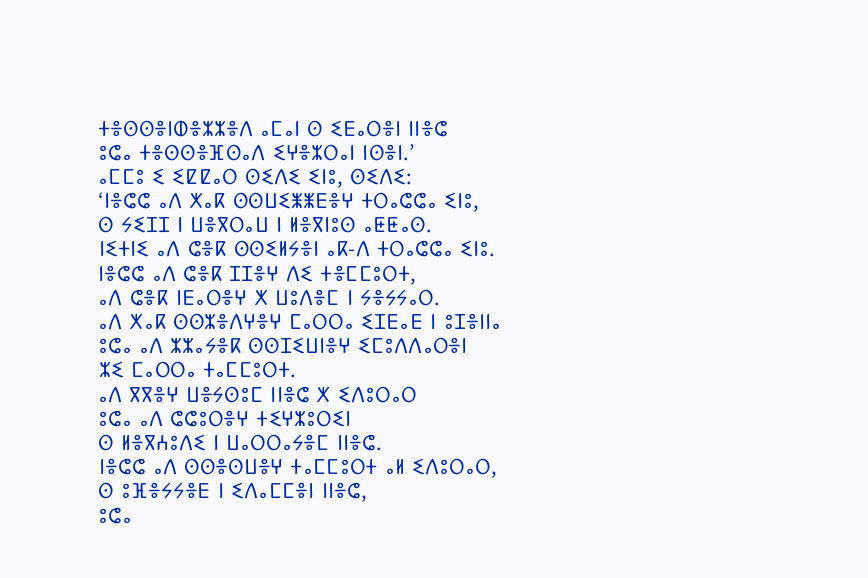ⵜⴻⵙⵙⴻⵏⵀⴻⵣⵣⴻⴷ ⴰⵎⴰⵏ ⵙ ⵉⴹⴰⵔⴻⵏ ⵏⵏⴻⵛ
ⵓⵛⴰ ⵜⴻⵙⵙⴻⴼⵙⴰⴷ ⵉⵖⴻⵣⵔⴰⵏ ⵏⵙⴻⵏ.’
ⴰⵎⵎⵓ ⵉ ⵉⵇⵇⴰⵔ ⵙⵉⴷⵉ ⵉⵏⵓ, ⵙⵉⴷⵉ:
‘ⵏⴻⵛⵛ ⴰⴷ ⵅⴰⴽ ⵙⵙⵡⵉⵥⵥⴹⴻⵖ ⵜⵔⴰⵛⵛⴰ ⵉⵏⵓ,
ⵙ ⵢⵉⵊⵊ ⵏ ⵡⴻⴳⵔⴰⵡ ⵏ ⵍⴻⴳⵏⵓⵙ ⴰⵟⵟⴰⵙ.
ⵏⵉⵜⵏⵉ ⴰⴷ ⵛⴻⴽ ⵙⵙⵉⵍⵢⴻⵏ ⴰⴽ-ⴷ ⵜⵔⴰⵛⵛⴰ ⵉⵏⵓ.
ⵏⴻⵛⵛ ⴰⴷ ⵛⴻⴽ ⵊⵊⴻⵖ ⴷⵉ ⵜⴻⵎⵎⵓⵔⵜ,
ⴰⴷ ⵛⴻⴽ ⵏⴹⴰⵔⴻⵖ ⵅ ⵡⵓⴷⴻⵎ ⵏ ⵢⴻⵢⵢⴰⵔ.
ⴰⴷ ⵅⴰⴽ ⵙⵙⵣⴻⴷⵖⴻⵖ ⵎⴰⵔⵔⴰ ⵉⵊⴹⴰⴹ ⵏ ⵓⵊⴻⵏⵏⴰ
ⵓⵛⴰ ⴰⴷ ⵣⵣⴰⵢⴻⴽ ⵙⵙⵊⵉⵡⵏⴻⵖ ⵉⵎⵓⴷⴷⴰⵔⴻⵏ
ⵣⵉ ⵎⴰⵔⵔⴰ ⵜⴰⵎⵎⵓⵔⵜ.
ⴰⴷ ⴳⴳⴻⵖ ⵡⴻⵢⵙⵓⵎ ⵏⵏⴻⵛ ⵅ ⵉⴷⵓⵔⴰⵔ
ⵓⵛⴰ ⴰⴷ ⵛⵛⵓⵔⴻⵖ ⵜⵉⵖⵣⵓⵔⵉⵏ
ⵙ ⵍⴻⴳⵄⵓⴷⵉ ⵏ ⵡⴰⵔⵔⴰⵢⴻⵎ ⵏⵏⴻⵛ.
ⵏⴻⵛⵛ ⴰⴷ ⵙⵙⴻⵙⵡⴻⵖ ⵜⴰⵎⵎⵓⵔⵜ ⴰⵍ ⵉⴷⵓⵔⴰⵔ,
ⵙ ⵓⴼⴻⵢⵢⴻⴹ ⵏ ⵉⴷⴰⵎⵎⴻⵏ ⵏⵏⴻⵛ,
ⵓⵛⴰ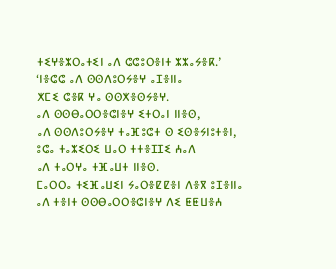ⵜⵉⵖⴻⵣⵔⴰⵜⵉⵏ ⴰⴷ ⵛⵛⵓⵔⴻⵏⵜ ⵣⵣⴰⵢⴻⴽ.’
‘ⵏⴻⵛⵛ ⴰⴷ ⵙⵙⴷⵓⵔⵢⴻⵖ ⴰⵊⴻⵏⵏⴰ
ⵅⵎⵉ ⵛⴻⴽ ⵖⴰ ⵙⵙⵅⴻⵙⵢⴻⵖ.
ⴰⴷ ⵙⵙⴱⴰⵔⵔⴻⵛⵏⴻⵖ ⵉⵜⵔⴰⵏ ⵏⵏⴻⵙ,
ⴰⴷ ⵙⵙⴷⵓⵔⵢⴻⵖ ⵜⴰⴼⵓⵛⵜ ⵙ ⵉⵙⴻⵢⵏⵓⵜⴻⵏ,
ⵓⵛⴰ ⵜⴰⵣⵉⵔⵉ ⵡⴰⵔ ⵜⵜⴻⵊⵊⵉ ⵄⴰⴷ
ⴰⴷ ⵜⴰⵔⵖⴰ ⵜⴼⴰⵡⵜ ⵏⵏⴻⵙ.
ⵎⴰⵔⵔⴰ ⵜⵉⴼⴰⵡⵉⵏ ⵢⴰⵔⴻⵇⵇⴻⵏ ⴷⴻⴳ ⵓⵊⴻⵏⵏⴰ
ⴰⴷ ⵜⴻⵏⵜ ⵙⵙⴱⴰⵔⵔⴻⵛⵏⴻⵖ ⴷⵉ ⵟⵟⵡⴻⵄ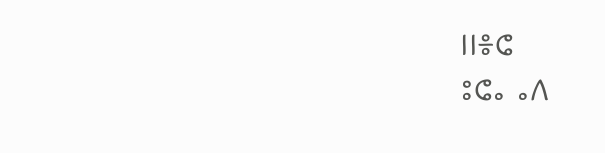ⵏⵏⴻⵛ
ⵓⵛⴰ ⴰⴷ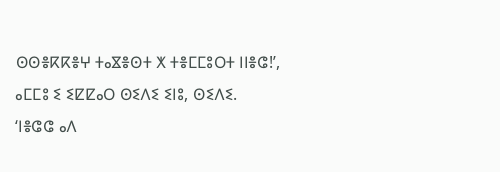ⵙⵙⴻⴽⴽⴻⵖ ⵜⴰⴵⴻⵙⵜ ⵅ ⵜⴻⵎⵎⵓⵔⵜ ⵏⵏⴻⵛ!’,
ⴰⵎⵎⵓ ⵉ ⵉⵇⵇⴰⵔ ⵙⵉⴷⵉ ⵉⵏⵓ, ⵙⵉⴷⵉ.
‘ⵏⴻⵛⵛ ⴰⴷ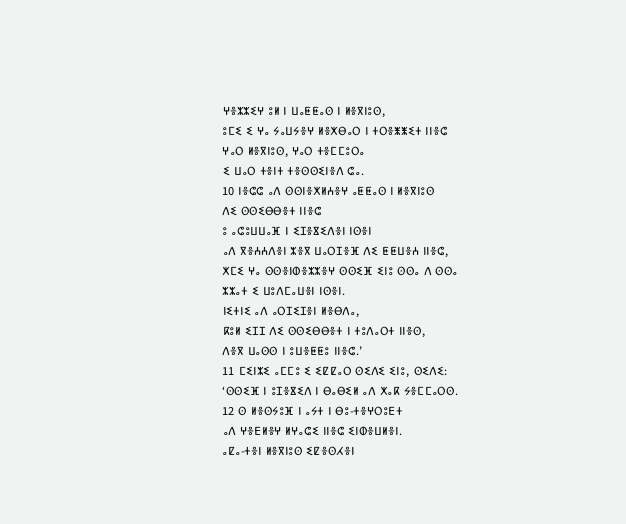ⵖⴻⵣⵣⵉⵖ ⵓⵍ ⵏ ⵡⴰⵟⵟⴰⵙ ⵏ ⵍⴻⴳⵏⵓⵙ,
ⵓⵎⵉ ⵉ ⵖⴰ ⵢⴰⵡⵢⴻⵖ ⵍⴻⵅⴱⴰⵔ ⵏ ⵜⵔⴻⵥⵥⵉⵜ ⵏⵏⴻⵛ
ⵖⴰⵔ ⵍⴻⴳⵏⵓⵙ, ⵖⴰⵔ ⵜⴻⵎⵎⵓⵔⴰ
ⵉ ⵡⴰⵔ ⵜⴻⵏⵜ ⵜⴻⵙⵙⵉⵏⴻⴷ ⵛⴰ.
10 ⵏⴻⵛⵛ ⴰⴷ ⵙⵙⵏⴻⵅⵍⵄⴻⵖ ⴰⵟⵟⴰⵙ ⵏ ⵍⴻⴳⵏⵓⵙ
ⴷⵉ ⵙⵙⵉⴱⴱⴻⵜ ⵏⵏⴻⵛ
ⵓ ⴰⵛⵓⵡⵡⴰⴼ ⵏ ⵉⵊⴻⴵⵉⴷⴻⵏ ⵏⵙⴻⵏ
ⴰⴷ ⴳⴻⵄⵄⴷⴻⵏ ⵣⴻⴳ ⵡⴰⵔⵊⴻⴼ ⴷⵉ ⵟⵟⵡⴻⵄ ⵏⵏⴻⵛ,
ⵅⵎⵉ ⵖⴰ ⵙⵙⴻⵏⵀⴻⵣⵣⴻⵖ ⵙⵙⵉⴼ ⵉⵏⵓ ⵙⵙⴰ ⴷ ⵙⵙⴰ
ⵣⵣⴰⵜ ⵉ ⵡⵓⴷⵎⴰⵡⴻⵏ ⵏⵙⴻⵏ.
ⵏⵉⵜⵏⵉ ⴰⴷ ⴰⵔⵊⵉⵊⴻⵏ ⵍⴻⴱⴷⴰ,
ⴽⵓⵍ ⵉⵊⵊ ⴷⵉ ⵙⵙⵉⴱⴱⴻⵜ ⵏ ⵜⵓⴷⴰⵔⵜ ⵏⵏⴻⵙ,
ⴷⴻⴳ ⵡⴰⵙⵙ ⵏ ⵓⵡⴻⵟⵟⵓ ⵏⵏⴻⵛ.’
11 ⵎⵉⵏⵣⵉ ⴰⵎⵎⵓ ⵉ ⵉⵇⵇⴰⵔ ⵙⵉⴷⵉ ⵉⵏⵓ, ⵙⵉⴷⵉ:
‘ⵙⵙⵉⴼ ⵏ ⵓⵊⴻⴵⵉⴷ ⵏ ⴱⴰⴱⵉⵍ ⴰⴷ ⵅⴰⴽ ⵢⴻⵎⵎⴰⵔⵙ.
12 ⵙ ⵍⴻⵙⵢⵓⴼ ⵏ ⴰⵢⵜ ⵏ ⴱⵓ-ⵜⴻⵖⵔⵓⴹⵜ
ⴰⴷ ⵖⴻⴹⵍⴻⵖ ⵍⵖⴰⵛⵉ ⵏⵏⴻⵛ ⵉⵏⵀⴻⵡⵍⴻⵏ.
ⴰⵇⴰ-ⵜⴻⵏ ⵍⴻⴳⵏⵓⵙ ⵉⵇⴻⵙⵃⴻⵏ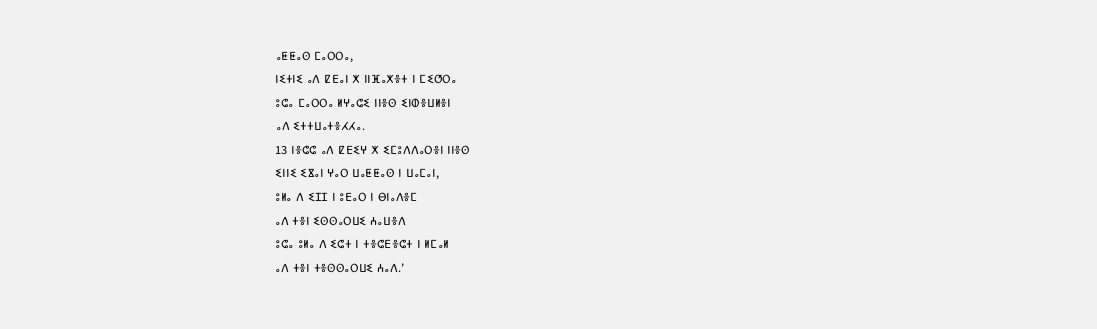ⴰⵟⵟⴰⵙ ⵎⴰⵔⵔⴰ,
ⵏⵉⵜⵏⵉ ⴰⴷ ⵇⴹⴰⵏ ⵅ ⵏⵏⴼⴰⵅⴻⵜ ⵏ ⵎⵉⵚⵔⴰ
ⵓⵛⴰ ⵎⴰⵔⵔⴰ ⵍⵖⴰⵛⵉ ⵏⵏⴻⵙ ⵉⵏⵀⴻⵡⵍⴻⵏ
ⴰⴷ ⵉⵜⵜⵡⴰⵜⴻⵃⵃⴰ.
13 ⵏⴻⵛⵛ ⴰⴷ ⵇⴹⵉⵖ ⵅ ⵉⵎⵓⴷⴷⴰⵔⴻⵏ ⵏⵏⴻⵙ
ⵉⵏⵏⵉ ⵉⴵⴰⵏ ⵖⴰⵔ ⵡⴰⵟⵟⴰⵙ ⵏ ⵡⴰⵎⴰⵏ,
ⵓⵍⴰ ⴷ ⵉⵊⵊ ⵏ ⵓⴹⴰⵔ ⵏ ⴱⵏⴰⴷⴻⵎ
ⴰⴷ ⵜⴻⵏ ⵉⵙⵙⴰⵔⵡⵉ ⵄⴰⵡⴻⴷ
ⵓⵛⴰ ⵓⵍⴰ ⴷ ⵉⵛⵜ ⵏ ⵜⴻⵛⴹⴻⵛⵜ ⵏ ⵍⵎⴰⵍ
ⴰⴷ ⵜⴻⵏ ⵜⴻⵙⵙⴰⵔⵡⵉ ⵄⴰⴷ.’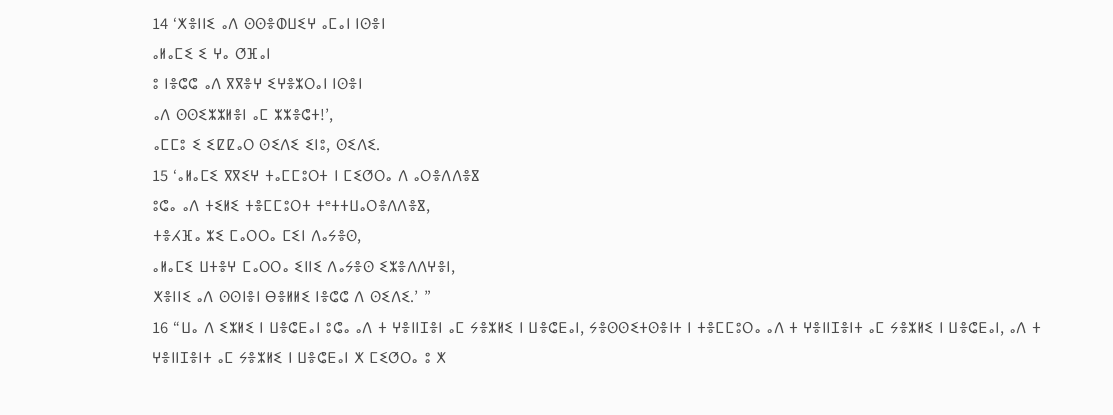14 ‘ⵅⴻⵏⵏⵉ ⴰⴷ ⵙⵙⴻⵀⵡⵉⵖ ⴰⵎⴰⵏ ⵏⵙⴻⵏ
ⴰⵍⴰⵎⵉ ⵉ ⵖⴰ ⵚⴼⴰⵏ
ⵓ ⵏⴻⵛⵛ ⴰⴷ ⴳⴳⴻⵖ ⵉⵖⴻⵣⵔⴰⵏ ⵏⵙⴻⵏ
ⴰⴷ ⵙⵙⵉⵣⵣⵍⴻⵏ ⴰⵎ ⵣⵣⴻⵛⵜ!’,
ⴰⵎⵎⵓ ⵉ ⵉⵇⵇⴰⵔ ⵙⵉⴷⵉ ⵉⵏⵓ, ⵙⵉⴷⵉ.
15 ‘ⴰⵍⴰⵎⵉ ⴳⴳⵉⵖ ⵜⴰⵎⵎⵓⵔⵜ ⵏ ⵎⵉⵚⵔⴰ ⴷ ⴰⵔⴻⴷⴷⴻⴵ
ⵓⵛⴰ ⴰⴷ ⵜⵉⵍⵉ ⵜⴻⵎⵎⵓⵔⵜ ⵜᵉⵜⵜⵡⴰⵔⴻⴷⴷⴻⴵ,
ⵜⴻⵃⴼⴰ ⵣⵉ ⵎⴰⵔⵔⴰ ⵎⵉⵏ ⴷⴰⵢⴻⵙ,
ⴰⵍⴰⵎⵉ ⵡⵜⴻⵖ ⵎⴰⵔⵔⴰ ⵉⵏⵏⵉ ⴷⴰⵢⴻⵙ ⵉⵣⴻⴷⴷⵖⴻⵏ,
ⵅⴻⵏⵏⵉ ⴰⴷ ⵙⵙⵏⴻⵏ ⴱⴻⵍⵍⵉ ⵏⴻⵛⵛ ⴷ ⵙⵉⴷⵉ.’ ”
16 “ⵡⴰ ⴷ ⵉⵣⵍⵉ ⵏ ⵡⴻⵛⴹⴰⵏ ⵓⵛⴰ ⴰⴷ ⵜ ⵖⴻⵏⵏⵊⴻⵏ ⴰⵎ ⵢⴻⵣⵍⵉ ⵏ ⵡⴻⵛⴹⴰⵏ, ⵢⴻⵙⵙⵉⵜⵙⴻⵏⵜ ⵏ ⵜⴻⵎⵎⵓⵔⴰ ⴰⴷ ⵜ ⵖⴻⵏⵏⵊⴻⵏⵜ ⴰⵎ ⵢⴻⵣⵍⵉ ⵏ ⵡⴻⵛⴹⴰⵏ, ⴰⴷ ⵜ ⵖⴻⵏⵏⵊⴻⵏⵜ ⴰⵎ ⵢⴻⵣⵍⵉ ⵏ ⵡⴻⵛⴹⴰⵏ ⵅ ⵎⵉⵚⵔⴰ ⵓ ⵅ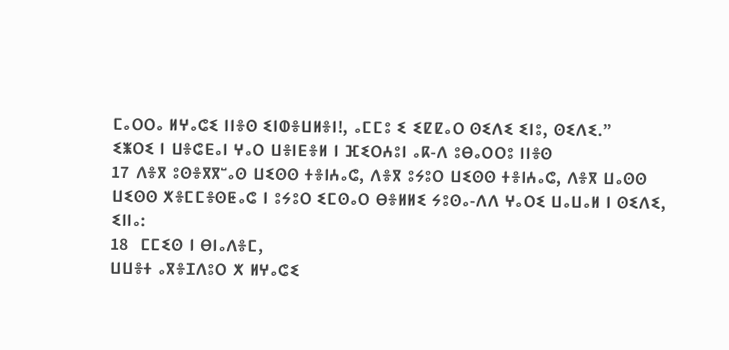ⵎⴰⵔⵔⴰ ⵍⵖⴰⵛⵉ ⵏⵏⴻⵙ ⵉⵏⵀⴻⵡⵍⴻⵏ!, ⴰⵎⵎⵓ ⵉ ⵉⵇⵇⴰⵔ ⵙⵉⴷⵉ ⵉⵏⵓ, ⵙⵉⴷⵉ.”
ⵉⵥⵔⵉ ⵏ ⵡⴻⵛⴹⴰⵏ ⵖⴰⵔ ⵡⴻⵏⴹⴻⵍ ⵏ ⴼⵉⵔⵄⵓⵏ ⴰⴽ-ⴷ ⵓⴱⴰⵔⵔⵓ ⵏⵏⴻⵙ
17 ⴷⴻⴳ ⵓⵙⴻⴳⴳⵯⴰⵙ ⵡⵉⵙⵙ ⵜⴻⵏⵄⴰⵛ, ⴷⴻⴳ ⵓⵢⵓⵔ ⵡⵉⵙⵙ ⵜⴻⵏⵄⴰⵛ, ⴷⴻⴳ ⵡⴰⵙⵙ ⵡⵉⵙⵙ ⵅⴻⵎⵎⴻⵙⵟⴰⵛ ⵏ ⵓⵢⵓⵔ ⵉⵎⵙⴰⵔ ⴱⴻⵍⵍⵉ ⵢⵓⵙⴰ-ⴷⴷ ⵖⴰⵔⵉ ⵡⴰⵡⴰⵍ ⵏ ⵙⵉⴷⵉ, ⵉⵏⵏⴰ:
18  ⵎⵎⵉⵙ ⵏ ⴱⵏⴰⴷⴻⵎ,
ⵡⵡⴻⵜ ⴰⴳⴻⵊⴷⵓⵔ ⵅ ⵍⵖⴰⵛⵉ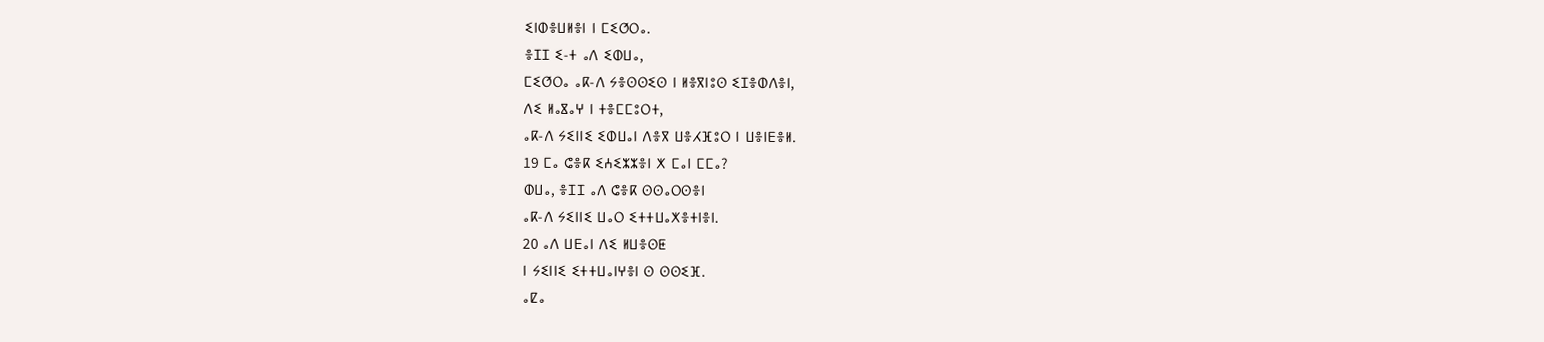ⵉⵏⵀⴻⵡⵍⴻⵏ ⵏ ⵎⵉⵚⵔⴰ.
ⴻⵊⵊ ⵉ-ⵜ ⴰⴷ ⵉⵀⵡⴰ,
ⵎⵉⵚⵔⴰ ⴰⴽ-ⴷ ⵢⴻⵙⵙⵉⵙ ⵏ ⵍⴻⴳⵏⵓⵙ ⵉⵊⴻⵀⴷⴻⵏ,
ⴷⵉ ⵍⴰⴵⴰⵖ ⵏ ⵜⴻⵎⵎⵓⵔⵜ,
ⴰⴽ-ⴷ ⵢⵉⵏⵏⵉ ⵉⵀⵡⴰⵏ ⴷⴻⴳ ⵡⴻⵃⴼⵓⵔ ⵏ ⵡⴻⵏⴹⴻⵍ.
19 ⵎⴰ ⵛⴻⴽ ⵉⵄⵉⵣⵣⴻⵏ ⵅ ⵎⴰⵏ ⵎⵎⴰ?
ⵀⵡⴰ, ⴻⵊⵊ ⴰⴷ ⵛⴻⴽ ⵙⵙⴰⵔⵙⴻⵏ
ⴰⴽ-ⴷ ⵢⵉⵏⵏⵉ ⵡⴰⵔ ⵉⵜⵜⵡⴰⵅⴻⵜⵏⴻⵏ.
20 ⴰⴷ ⵡⴹⴰⵏ ⴷⵉ ⵍⵡⴻⵙⵟ
ⵏ ⵢⵉⵏⵏⵉ ⵉⵜⵜⵡⴰⵏⵖⴻⵏ ⵙ ⵙⵙⵉⴼ.
ⴰⵇⴰ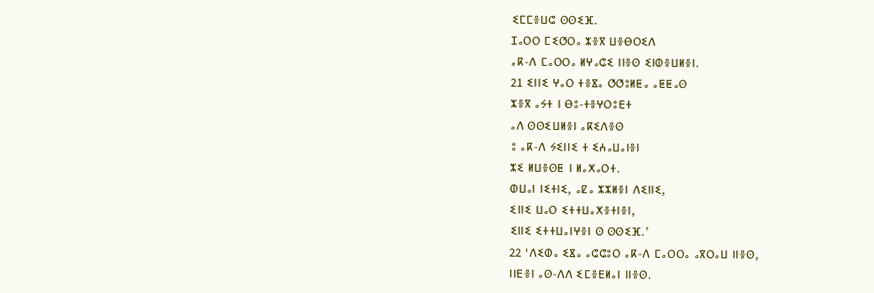ⵉⵎⵎⴻⵡⵛ ⵙⵙⵉⴼ.
ⵊⴰⵔⵔ ⵎⵉⵚⵔⴰ ⵣⴻⴳ ⵡⴻⴱⵔⵉⴷ
ⴰⴽ-ⴷ ⵎⴰⵔⵔⴰ ⵍⵖⴰⵛⵉ ⵏⵏⴻⵙ ⵉⵏⵀⴻⵡⵍⴻⵏ.
21 ⵉⵏⵏⵉ ⵖⴰⵔ ⵜⴻⴵⴰ ⵚⵚⵓⵍⵟⴰ ⴰⵟⵟⴰⵙ
ⵣⴻⴳ ⴰⵢⵜ ⵏ ⴱⵓ-ⵜⴻⵖⵔⵓⴹⵜ
ⴰⴷ ⵙⵙⵉⵡⵍⴻⵏ ⴰⴽⵉⴷⴻⵙ
ⵓ ⴰⴽ-ⴷ ⵢⵉⵏⵏⵉ ⵜ ⵉⵄⴰⵡⴰⵏⴻⵏ
ⵣⵉ ⵍⵡⴻⵙⵟ ⵏ ⵍⴰⵅⴰⵔⵜ.
ⵀⵡⴰⵏ ⵏⵉⵜⵏⵉ, ⴰⵇⴰ ⵣⵣⵍⴻⵏ ⴷⵉⵏⵏⵉ,
ⵉⵏⵏⵉ ⵡⴰⵔ ⵉⵜⵜⵡⴰⵅⴻⵜⵏⴻⵏ,
ⵉⵏⵏⵉ ⵉⵜⵜⵡⴰⵏⵖⴻⵏ ⵙ ⵙⵙⵉⴼ.’
22 ‘ⴷⵉⵀⴰ ⵉⴵⴰ ⴰⵛⵛⵓⵔ ⴰⴽ-ⴷ ⵎⴰⵔⵔⴰ ⴰⴳⵔⴰⵡ ⵏⵏⴻⵙ,
ⵏⵏⴹⴻⵏ ⴰⵙ-ⴷⴷ ⵉⵎⴻⴹⵍⴰⵏ ⵏⵏⴻⵙ.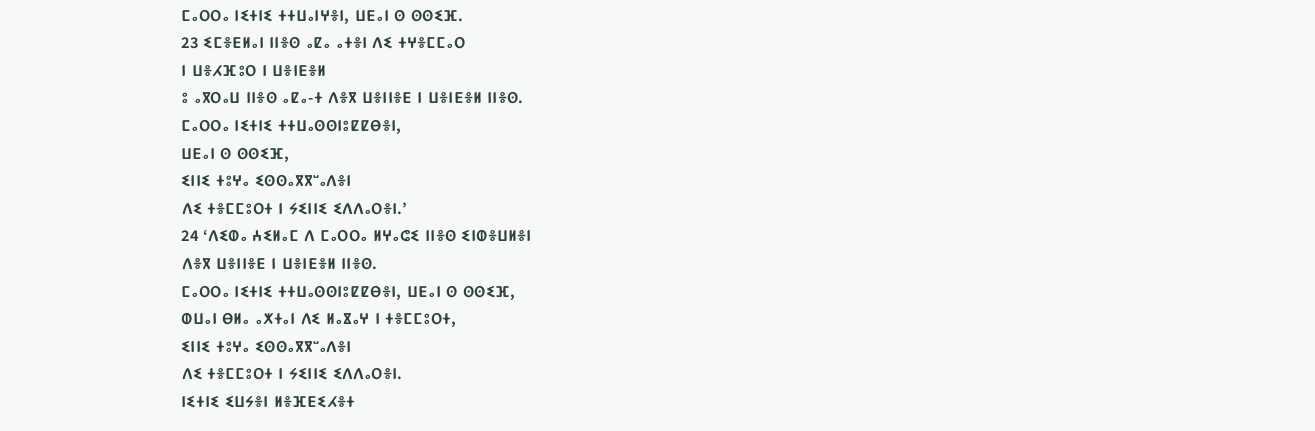ⵎⴰⵔⵔⴰ ⵏⵉⵜⵏⵉ ⵜⵜⵡⴰⵏⵖⴻⵏ, ⵡⴹⴰⵏ ⵙ ⵙⵙⵉⴼ.
23 ⵉⵎⴻⴹⵍⴰⵏ ⵏⵏⴻⵙ ⴰⵇⴰ ⴰⵜⴻⵏ ⴷⵉ ⵜⵖⴻⵎⵎⴰⵔ
ⵏ ⵡⴻⵃⴼⵓⵔ ⵏ ⵡⴻⵏⴹⴻⵍ
ⵓ ⴰⴳⵔⴰⵡ ⵏⵏⴻⵙ ⴰⵇⴰ-ⵜ ⴷⴻⴳ ⵡⴻⵏⵏⴻⴹ ⵏ ⵡⴻⵏⴹⴻⵍ ⵏⵏⴻⵙ.
ⵎⴰⵔⵔⴰ ⵏⵉⵜⵏⵉ ⵜⵜⵡⴰⵙⵙⵏⵓⵇⵇⴱⴻⵏ,
ⵡⴹⴰⵏ ⵙ ⵙⵙⵉⴼ,
ⵉⵏⵏⵉ ⵜⵓⵖⴰ ⵉⵙⵙⴰⴳⴳⵯⴰⴷⴻⵏ
ⴷⵉ ⵜⴻⵎⵎⵓⵔⵜ ⵏ ⵢⵉⵏⵏⵉ ⵉⴷⴷⴰⵔⴻⵏ.’
24 ‘ⴷⵉⵀⴰ ⵄⵉⵍⴰⵎ ⴷ ⵎⴰⵔⵔⴰ ⵍⵖⴰⵛⵉ ⵏⵏⴻⵙ ⵉⵏⵀⴻⵡⵍⴻⵏ
ⴷⴻⴳ ⵡⴻⵏⵏⴻⴹ ⵏ ⵡⴻⵏⴹⴻⵍ ⵏⵏⴻⵙ.
ⵎⴰⵔⵔⴰ ⵏⵉⵜⵏⵉ ⵜⵜⵡⴰⵙⵙⵏⵓⵇⵇⴱⴻⵏ, ⵡⴹⴰⵏ ⵙ ⵙⵙⵉⴼ,
ⵀⵡⴰⵏ ⴱⵍⴰ ⴰⵅⵜⴰⵏ ⴷⵉ ⵍⴰⴵⴰⵖ ⵏ ⵜⴻⵎⵎⵓⵔⵜ,
ⵉⵏⵏⵉ ⵜⵓⵖⴰ ⵉⵙⵙⴰⴳⴳⵯⴰⴷⴻⵏ
ⴷⵉ ⵜⴻⵎⵎⵓⵔⵜ ⵏ ⵢⵉⵏⵏⵉ ⵉⴷⴷⴰⵔⴻⵏ.
ⵏⵉⵜⵏⵉ ⵉⵡⵢⴻⵏ ⵍⴻⴼⴹⵉⵃⴻⵜ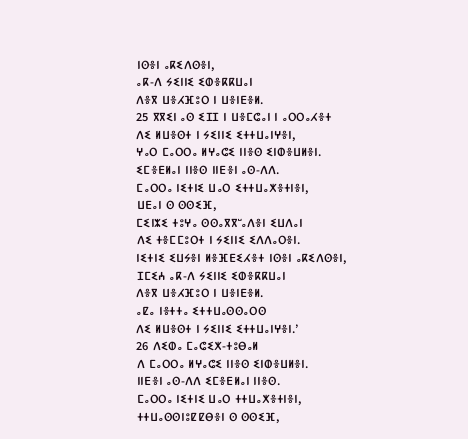ⵏⵙⴻⵏ ⴰⴽⵉⴷⵙⴻⵏ,
ⴰⴽ-ⴷ ⵢⵉⵏⵏⵉ ⵉⵀⴻⴽⴽⵡⴰⵏ
ⴷⴻⴳ ⵡⴻⵃⴼⵓⵔ ⵏ ⵡⴻⵏⴹⴻⵍ.
25 ⴳⴳⵉⵏ ⴰⵙ ⵉⵊⵊ ⵏ ⵡⴻⵎⵛⴰⵏ ⵏ ⴰⵔⵔⴰⵃⴻⵜ
ⴷⵉ ⵍⵡⴻⵙⵜ ⵏ ⵢⵉⵏⵏⵉ ⵉⵜⵜⵡⴰⵏⵖⴻⵏ,
ⵖⴰⵔ ⵎⴰⵔⵔⴰ ⵍⵖⴰⵛⵉ ⵏⵏⴻⵙ ⵉⵏⵀⴻⵡⵍⴻⵏ.
ⵉⵎⴻⴹⵍⴰⵏ ⵏⵏⴻⵙ ⵏⵏⴹⴻⵏ ⴰⵙ-ⴷⴷ.
ⵎⴰⵔⵔⴰ ⵏⵉⵜⵏⵉ ⵡⴰⵔ ⵉⵜⵜⵡⴰⵅⴻⵜⵏⴻⵏ,
ⵡⴹⴰⵏ ⵙ ⵙⵙⵉⴼ,
ⵎⵉⵏⵣⵉ ⵜⵓⵖⴰ ⵙⵙⴰⴳⴳⵯⴰⴷⴻⵏ ⵉⵡⴷⴰⵏ
ⴷⵉ ⵜⴻⵎⵎⵓⵔⵜ ⵏ ⵢⵉⵏⵏⵉ ⵉⴷⴷⴰⵔⴻⵏ.
ⵏⵉⵜⵏⵉ ⵉⵡⵢⴻⵏ ⵍⴻⴼⴹⵉⵃⴻⵜ ⵏⵙⴻⵏ ⴰⴽⵉⴷⵙⴻⵏ,
ⵊⵎⵉⵄ ⴰⴽ-ⴷ ⵢⵉⵏⵏⵉ ⵉⵀⴻⴽⴽⵡⴰⵏ
ⴷⴻⴳ ⵡⴻⵃⴼⵓⵔ ⵏ ⵡⴻⵏⴹⴻⵍ.
ⴰⵇⴰ ⵏⴻⵜⵜⴰ ⵉⵜⵜⵡⴰⵙⵙⴰⵔⵙ
ⴷⵉ ⵍⵡⴻⵙⵜ ⵏ ⵢⵉⵏⵏⵉ ⵉⵜⵜⵡⴰⵏⵖⴻⵏ.’
26 ⴷⵉⵀⴰ ⵎⴰⵛⵉⵅ-ⵜⵓⴱⴰⵍ
ⴷ ⵎⴰⵔⵔⴰ ⵍⵖⴰⵛⵉ ⵏⵏⴻⵙ ⵉⵏⵀⴻⵡⵍⴻⵏ.
ⵏⵏⴹⴻⵏ ⴰⵙ-ⴷⴷ ⵉⵎⴻⴹⵍⴰⵏ ⵏⵏⴻⵙ.
ⵎⴰⵔⵔⴰ ⵏⵉⵜⵏⵉ ⵡⴰⵔ ⵜⵜⵡⴰⵅⴻⵜⵏⴻⵏ,
ⵜⵜⵡⴰⵙⵙⵏⵓⵇⵇⴱⴻⵏ ⵙ ⵙⵙⵉⴼ,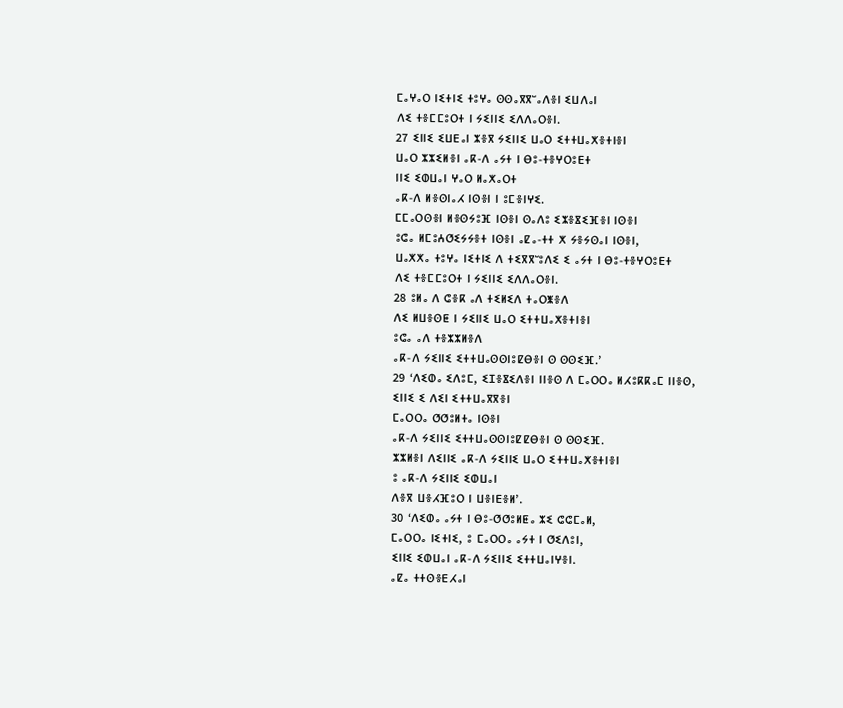ⵎⴰⵖⴰⵔ ⵏⵉⵜⵏⵉ ⵜⵓⵖⴰ ⵙⵙⴰⴳⴳⵯⴰⴷⴻⵏ ⵉⵡⴷⴰⵏ
ⴷⵉ ⵜⴻⵎⵎⵓⵔⵜ ⵏ ⵢⵉⵏⵏⵉ ⵉⴷⴷⴰⵔⴻⵏ.
27 ⵉⵏⵏⵉ ⵉⵡⴹⴰⵏ ⵣⴻⴳ ⵢⵉⵏⵏⵉ ⵡⴰⵔ ⵉⵜⵜⵡⴰⵅⴻⵜⵏⴻⵏ
ⵡⴰⵔ ⵣⵣⵉⵍⴻⵏ ⴰⴽ-ⴷ ⴰⵢⵜ ⵏ ⴱⵓ-ⵜⴻⵖⵔⵓⴹⵜ
ⵏⵏⵉ ⵉⵀⵡⴰⵏ ⵖⴰⵔ ⵍⴰⵅⴰⵔⵜ
ⴰⴽ-ⴷ ⵍⴻⵙⵏⴰⵃ ⵏⵙⴻⵏ ⵏ ⵓⵎⴻⵏⵖⵉ.
ⵎⵎⴰⵔⵙⴻⵏ ⵍⴻⵙⵢⵓⴼ ⵏⵙⴻⵏ ⵙⴰⴷⵓ ⵉⵣⴻⴵⵉⴼⴻⵏ ⵏⵙⴻⵏ
ⵓⵛⴰ ⵍⵎⵓⵄⵚⵉⵢⵢⴻⵜ ⵏⵙⴻⵏ ⴰⵇⴰ-ⵜⵜ ⵅ ⵢⴻⵢⵙⴰⵏ ⵏⵙⴻⵏ,
ⵡⴰⵅⵅⴰ ⵜⵓⵖⴰ ⵏⵉⵜⵏⵉ ⴷ ⵜⵉⴳⴳⵯⵓⴷⵉ ⵉ ⴰⵢⵜ ⵏ ⴱⵓ-ⵜⴻⵖⵔⵓⴹⵜ
ⴷⵉ ⵜⴻⵎⵎⵓⵔⵜ ⵏ ⵢⵉⵏⵏⵉ ⵉⴷⴷⴰⵔⴻⵏ.
28 ⵓⵍⴰ ⴷ ⵛⴻⴽ ⴰⴷ ⵜⵉⵍⵉⴷ ⵜⴰⵔⵥⴻⴷ
ⴷⵉ ⵍⵡⴻⵙⵟ ⵏ ⵢⵉⵏⵏⵉ ⵡⴰⵔ ⵉⵜⵜⵡⴰⵅⴻⵜⵏⴻⵏ
ⵓⵛⴰ ⴰⴷ ⵜⴻⵣⵣⵍⴻⴷ
ⴰⴽ-ⴷ ⵢⵉⵏⵏⵉ ⵉⵜⵜⵡⴰⵙⵙⵏⵓⵇⴱⴻⵏ ⵙ ⵙⵙⵉⴼ.’
29 ‘ⴷⵉⵀⴰ ⵉⴷⵓⵎ, ⵉⵊⴻⴵⵉⴷⴻⵏ ⵏⵏⴻⵙ ⴷ ⵎⴰⵔⵔⴰ ⵍⵃⵓⴽⴽⴰⵎ ⵏⵏⴻⵙ,
ⵉⵏⵏⵉ ⵉ ⴷⵉⵏ ⵉⵜⵜⵡⴰⴳⴳⴻⵏ
ⵎⴰⵔⵔⴰ ⵚⵚⵓⵍⵜⴰ ⵏⵙⴻⵏ
ⴰⴽ-ⴷ ⵢⵉⵏⵏⵉ ⵉⵜⵜⵡⴰⵙⵙⵏⵓⵇⵇⴱⴻⵏ ⵙ ⵙⵙⵉⴼ.
ⵣⵣⵍⴻⵏ ⴷⵉⵏⵏⵉ ⴰⴽ-ⴷ ⵢⵉⵏⵏⵉ ⵡⴰⵔ ⵉⵜⵜⵡⴰⵅⴻⵜⵏⴻⵏ
ⵓ ⴰⴽ-ⴷ ⵢⵉⵏⵏⵉ ⵉⵀⵡⴰⵏ
ⴷⴻⴳ ⵡⴻⵃⴼⵓⵔ ⵏ ⵡⴻⵏⴹⴻⵍ’.
30 ‘ⴷⵉⵀⴰ ⴰⵢⵜ ⵏ ⴱⵓ-ⵚⵚⵓⵍⵟⴰ ⵣⵉ ⵛⵛⵎⴰⵍ,
ⵎⴰⵔⵔⴰ ⵏⵉⵜⵏⵉ, ⵓ ⵎⴰⵔⵔⴰ ⴰⵢⵜ ⵏ ⵚⵉⴷⵓⵏ,
ⵉⵏⵏⵉ ⵉⵀⵡⴰⵏ ⴰⴽ-ⴷ ⵢⵉⵏⵏⵉ ⵉⵜⵜⵡⴰⵏⵖⴻⵏ.
ⴰⵇⴰ ⵜⵜⵙⴻⴹⵃⴰⵏ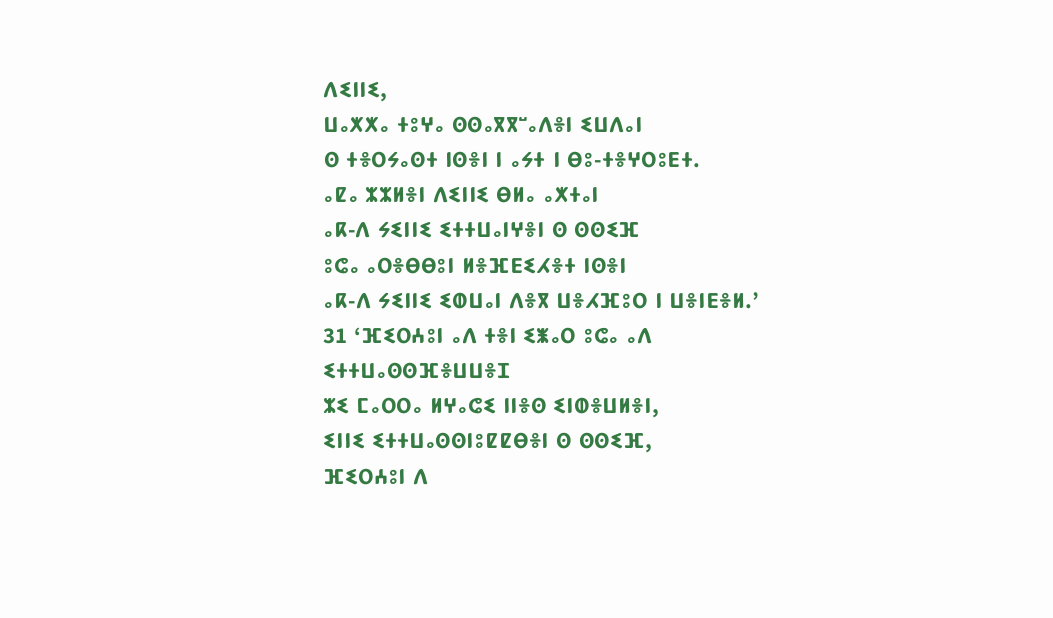ⴷⵉⵏⵏⵉ,
ⵡⴰⵅⵅⴰ ⵜⵓⵖⴰ ⵙⵙⴰⴳⴳⵯⴰⴷⴻⵏ ⵉⵡⴷⴰⵏ
ⵙ ⵜⴻⵔⵢⴰⵙⵜ ⵏⵙⴻⵏ ⵏ ⴰⵢⵜ ⵏ ⴱⵓ-ⵜⴻⵖⵔⵓⴹⵜ.
ⴰⵇⴰ ⵣⵣⵍⴻⵏ ⴷⵉⵏⵏⵉ ⴱⵍⴰ ⴰⵅⵜⴰⵏ
ⴰⴽ-ⴷ ⵢⵉⵏⵏⵉ ⵉⵜⵜⵡⴰⵏⵖⴻⵏ ⵙ ⵙⵙⵉⴼ
ⵓⵛⴰ ⴰⵔⴻⴱⴱⵓⵏ ⵍⴻⴼⴹⵉⵃⴻⵜ ⵏⵙⴻⵏ
ⴰⴽ-ⴷ ⵢⵉⵏⵏⵉ ⵉⵀⵡⴰⵏ ⴷⴻⴳ ⵡⴻⵃⴼⵓⵔ ⵏ ⵡⴻⵏⴹⴻⵍ.’
31 ‘ⴼⵉⵔⵄⵓⵏ ⴰⴷ ⵜⴻⵏ ⵉⵥⴰⵔ ⵓⵛⴰ ⴰⴷ ⵉⵜⵜⵡⴰⵙⵙⴼⴻⵡⵡⴻⵊ
ⵣⵉ ⵎⴰⵔⵔⴰ ⵍⵖⴰⵛⵉ ⵏⵏⴻⵙ ⵉⵏⵀⴻⵡⵍⴻⵏ,
ⵉⵏⵏⵉ ⵉⵜⵜⵡⴰⵙⵙⵏⵓⵇⵇⴱⴻⵏ ⵙ ⵙⵙⵉⴼ,
ⴼⵉⵔⵄⵓⵏ ⴷ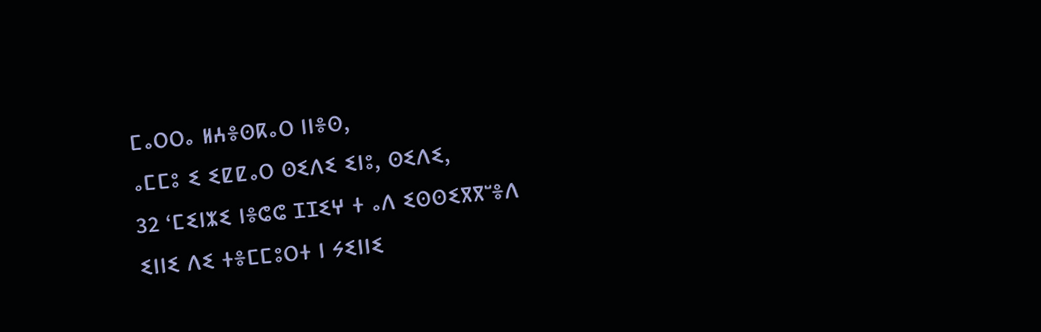ⵎⴰⵔⵔⴰ ⵍⵄⴻⵙⴽⴰⵔ ⵏⵏⴻⵙ,
ⴰⵎⵎⵓ ⵉ ⵉⵇⵇⴰⵔ ⵙⵉⴷⵉ ⵉⵏⵓ, ⵙⵉⴷⵉ,
32 ‘ⵎⵉⵏⵣⵉ ⵏⴻⵛⵛ ⵊⵊⵉⵖ ⵜ ⴰⴷ ⵉⵙⵙⵉⴳⴳⵯⴻⴷ
ⵉⵏⵏⵉ ⴷⵉ ⵜⴻⵎⵎⵓⵔⵜ ⵏ ⵢⵉⵏⵏⵉ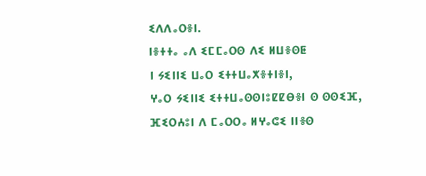ⵉⴷⴷⴰⵔⴻⵏ.
ⵏⴻⵜⵜⴰ ⴰⴷ ⵉⵎⵎⴰⵔⵙ ⴷⵉ ⵍⵡⴻⵙⵟ
ⵏ ⵢⵉⵏⵏⵉ ⵡⴰⵔ ⵉⵜⵜⵡⴰⵅⴻⵜⵏⴻⵏ,
ⵖⴰⵔ ⵢⵉⵏⵏⵉ ⵉⵜⵜⵡⴰⵙⵙⵏⵓⵇⵇⴱⴻⵏ ⵙ ⵙⵙⵉⴼ,
ⴼⵉⵔⵄⵓⵏ ⴷ ⵎⴰⵔⵔⴰ ⵍⵖⴰⵛⵉ ⵏⵏⴻⵙ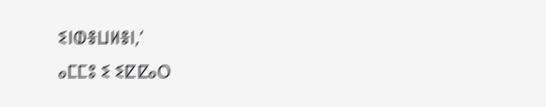ⵉⵏⵀⴻⵡⵍⴻⵏ,’
ⴰⵎⵎⵓ ⵉ ⵉⵇⵇⴰⵔ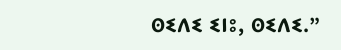ⵙⵉⴷⵉ ⵉⵏⵓ, ⵙⵉⴷⵉ.”